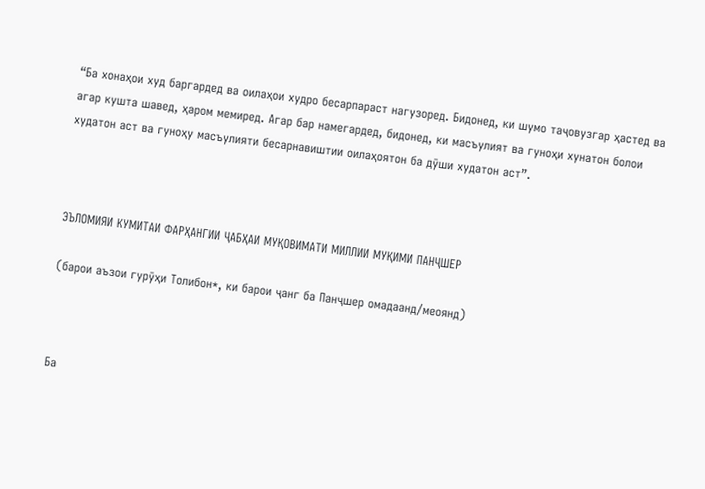“Ба хонаҳои худ баргардед ва оилаҳои худро бесарпараст нагузоред. Бидонед, ки шумо таҷовузгар ҳастед ва агар кушта шавед, ҳаром мемиред. Агар бар намегардед, бидонед, ки масъулият ва гуноҳи хунатон болои худатон аст ва гуноҳу масъулияти бесарнавиштии оилаҳоятон ба дӯши худатон аст”.



ЭЪЛОМИЯИ КУМИТАИ ФАРҲАНГИИ ҶАБҲАИ МУҚОВИМАТИ МИЛЛИИ МУҚИМИ ПАНҶШЕР

(барои аъзои гурӯҳи Толибон*, ки барои ҷанг ба Панҷшер омадаанд/меоянд)



Ба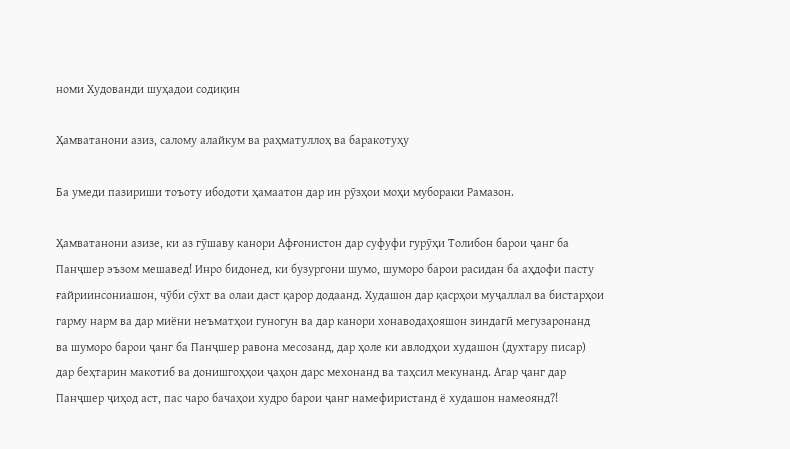номи Худованди шуҳадои содиқин

Ҳамватанони азиз, салому алайкум ва раҳматуллоҳ ва баракотуҳу

Ба умеди пазириши тоъоту ибодоти ҳамаатон дар ин рӯзҳои моҳи мубораки Рамазон.

Ҳамватанони азизе, ки аз гӯшаву канори Афғонистон дар суфуфи гурӯҳи Толибон барои ҷанг ба Панҷшер эъзом мешавед! Инро бидонед, ки бузургони шумо, шуморо барои расидан ба аҳдофи пасту ғайриинсониашон, чӯби сӯхт ва олаи даст қарор додаанд. Худашон дар қасрҳои муҷаллал ва бистарҳои гарму нарм ва дар миёни неъматҳои гуногун ва дар канори хонаводаҳояшон зиндагӣ мегузаронанд ва шуморо барои ҷанг ба Панҷшер равона месозанд, дар ҳоле ки авлодҳои худашон (духтару писар) дар беҳтарин макотиб ва донишгоҳҳои ҷаҳон дарс мехонанд ва таҳсил мекунанд. Агар ҷанг дар Панҷшер ҷиҳод аст, пас чаро бачаҳои худро барои ҷанг намефиристанд ё худашон намеоянд?!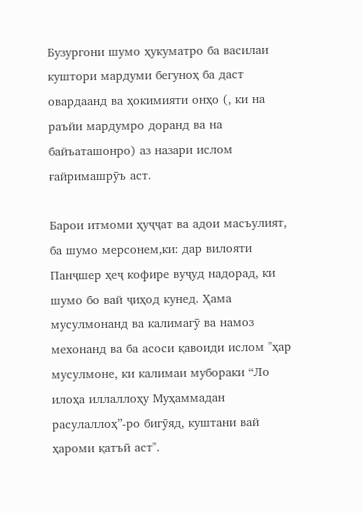Бузургони шумо ҳукуматро ба василаи куштори мардуми бегуноҳ ба даст овардаанд ва ҳокимияти онҳо (, ки на раъйи мардумро доранд ва на байъаташонро) аз назари ислом ғайримашрӯъ аст.

Барои итмоми ҳуҷҷат ва адои масъулият, ба шумо мерсонем,ки: дар вилояти Панҷшер ҳеҷ кофире вуҷуд надорад, ки шумо бо вай ҷиҳод кунед. Ҳама мусулмонанд ва калимагӯ ва намоз мехонанд ва ба асоси қавоиди ислом "ҳар мусулмоне, ки калимаи мубораки “Ло илоҳа иллаллоҳу Муҳаммадан расулаллоҳ”-ро бигӯяд, куштани вай ҳароми қатъӣ аст".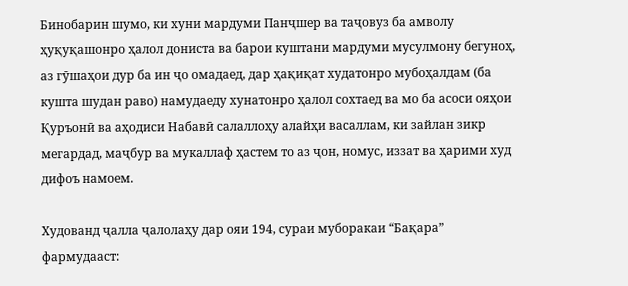Бинобарин шумо, ки хуни мардуми Панҷшер ва таҷовуз ба амволу ҳуқуқашонро ҳалол дониста ва барои куштани мардуми мусулмону бегуноҳ, аз гӯшаҳои дур ба ин ҷо омадаед, дар ҳақиқат худатонро мубоҳалдам (ба кушта шудан раво) намудаеду хунатонро ҳалол сохтаед ва мо ба асоси ояҳои Қуръонӣ ва аҳодиси Набавӣ салаллоҳу алайҳи васаллам, ки зайлан зикр мегардад, маҷбур ва мукаллаф ҳастем то аз ҷон, номус, иззат ва ҳарими худ дифоъ намоем.

Худованд ҷалла ҷалолаҳу дар ояи 194, сураи муборакаи “Бақара” фармудааст: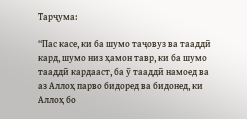Тарҷума:

“Пас касе, ки ба шумо таҷовуз ва тааддӣ кард, шумо низ ҳамон тавр, ки ба шумо тааддӣ кардааст, ба ӯ тааддӣ намоед ва аз Аллоҳ парво бидоред ва бидонед, ки Аллоҳ бо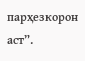парҳезкорон аст”.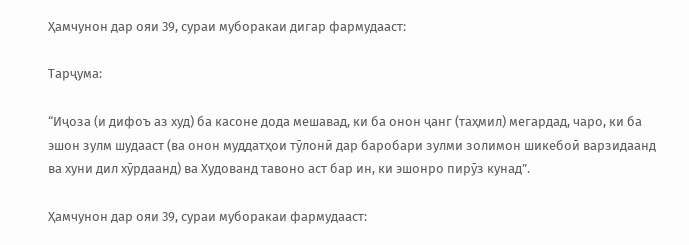Ҳамчунон дар ояи 39, сураи муборакаи дигар фармудааст:

Тарҷума:

“Иҷоза (и дифоъ аз худ) ба касоне дода мешавад, ки ба онон ҷанг (таҳмил) мегардад, чаро, ки ба эшон зулм шудааст (ва онон муддатҳои тӯлонӣ дар баробари зулми золимон шикебоӣ варзидаанд ва хуни дил хӯрдаанд) ва Худованд тавоно аст бар ин, ки эшонро пирӯз кунад”.

Ҳамчунон дар ояи 39, сураи муборакаи фармудааст: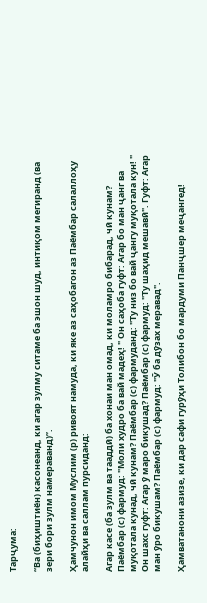Тарҷума:

“Ва (биҳиштиён) касонеанд, ки агар зулму ситаме ба эшон шуд, интиқом мегиранд (ва зери бори зулм намераванд)”.

Ҳамчунон имом Муслим (р) ривоят намуда, ки яке аз саҳобагон аз Паёмбар салаллоҳу алайҳи ва саллам пурсиданд:

Агар касе (ба зулм ва тааддӣ) ба хонаи ман омад, ки моламро бибарад, чӣ кунам? Паёмбар (с) фармуд: "Моли худро ба вай мадеҳ! " Он саҳоба гуфт: Агар бо ман ҷанг ва муқотала кунад, чӣ кунам? Паёмбар (с) фармуданд: "Ту низ бо вай ҷангу муқотала кун! " Он шахс гуфт: Агар ӯ маро бикушад? Паёмбар (с) фармуд: "Ту шаҳид мешавӣ". Гуфт: Агар ман ӯро бикушам? Паёмбар (с) фармуд: "Ӯ ба дӯзах меравад".

Ҳамватанони азизе, ки дар сафи гурӯҳи Толибон бо мардуми Панҷшер меҷангед!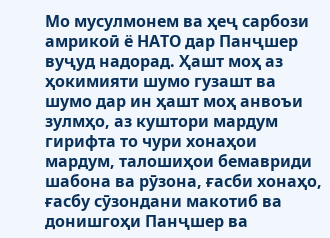Мо мусулмонем ва ҳеҷ сарбози амрикоӣ ё НАТО дар Панҷшер вуҷуд надорад. Ҳашт моҳ аз ҳокимияти шумо гузашт ва шумо дар ин ҳашт моҳ анвоъи зулмҳо, аз куштори мардум гирифта то чури хонаҳои мардум, талошиҳои бемавриди шабона ва рӯзона, ғасби хонаҳо, ғасбу сӯзондани макотиб ва донишгоҳи Панҷшер ва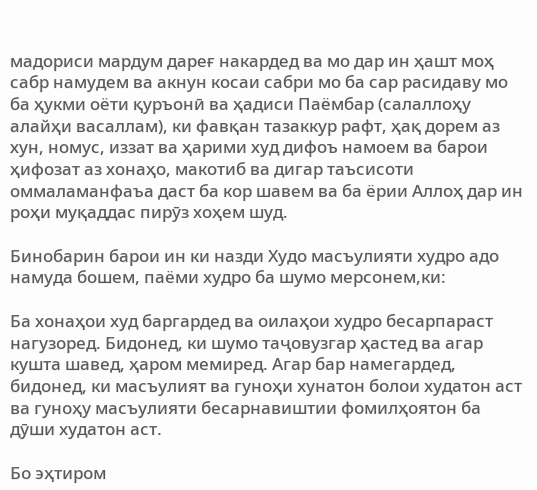мадориси мардум дареғ накардед ва мо дар ин ҳашт моҳ сабр намудем ва акнун косаи сабри мо ба сар расидаву мо ба ҳукми оёти қуръонӣ ва ҳадиси Паёмбар (салаллоҳу алайҳи васаллам), ки фавқан тазаккур рафт, ҳақ дорем аз хун, номус, иззат ва ҳарими худ дифоъ намоем ва барои ҳифозат аз хонаҳо, макотиб ва дигар таъсисоти оммаламанфаъа даст ба кор шавем ва ба ёрии Аллоҳ дар ин роҳи муқаддас пирӯз хоҳем шуд.

Бинобарин барои ин ки назди Худо масъулияти худро адо намуда бошем, паёми худро ба шумо мерсонем,ки:

Ба хонаҳои худ баргардед ва оилаҳои худро бесарпараст нагузоред. Бидонед, ки шумо таҷовузгар ҳастед ва агар кушта шавед, ҳаром мемиред. Агар бар намегардед, бидонед, ки масъулият ва гуноҳи хунатон болои худатон аст ва гуноҳу масъулияти бесарнавиштии фомилҳоятон ба дӯши худатон аст.

Бо эҳтиром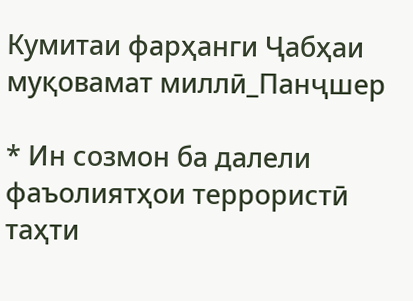Кумитаи фарҳанги Ҷабҳаи муқовамат миллӣ_Панҷшер

* Ин созмон ба далели фаъолиятҳои террористӣ таҳти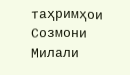таҳримҳои Созмони Милали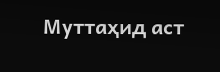Муттаҳид аст